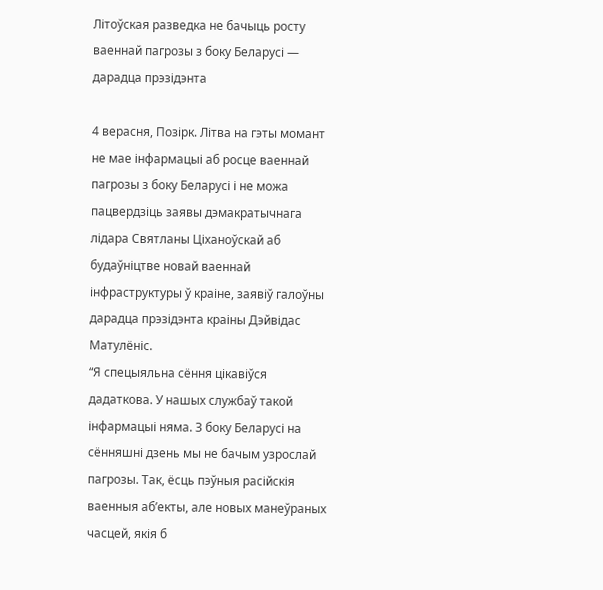Літоўская разведка не бачыць росту ваеннай пагрозы з боку Беларусі — дарадца прэзідэнта

4 верасня, Позірк. Літва на гэты момант не мае інфармацыі аб росце ваеннай пагрозы з боку Беларусі і не можа пацвердзіць заявы дэмакратычнага лідара Святланы Ціханоўскай аб будаўніцтве новай ваеннай інфраструктуры ў краіне, заявіў галоўны дарадца прэзідэнта краіны Дэйвідас Матулёніс.
“Я спецыяльна сёння цікавіўся дадаткова. У нашых службаў такой інфармацыі няма. З боку Беларусі на сённяшні дзень мы не бачым узрослай пагрозы. Так, ёсць пэўныя расійскія ваенныя аб’екты, але новых манеўраных часцей, якія б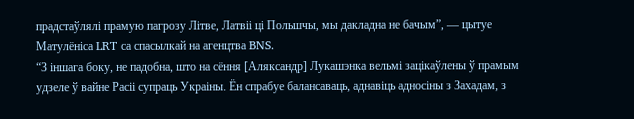прадстаўлялі прамую пагрозу Літве, Латвіі ці Польшчы, мы дакладна не бачым”, — цытуе Матулёніса LRT са спасылкай на агенцтва BNS.
“З іншага боку, не падобна, што на сёння [Аляксандр] Лукашэнка вельмі зацікаўлены ў прамым удзеле ў вайне Расіі супраць Украіны. Ён спрабуе балансаваць, аднавіць адносіны з Захадам, з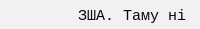ЗША. Таму ні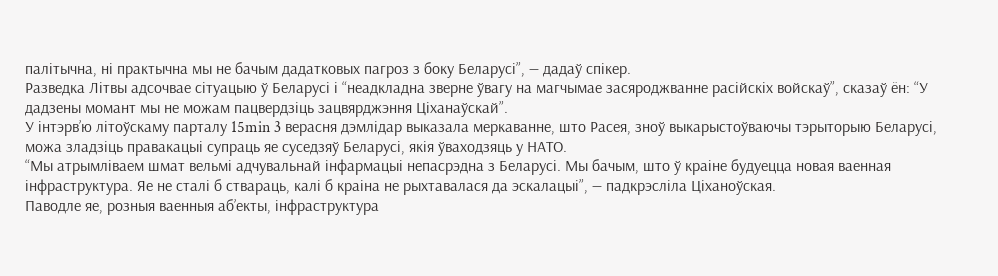палітычна, ні практычна мы не бачым дадатковых пагроз з боку Беларусі”, — дадаў спікер.
Разведка Літвы адсочвае сітуацыю ў Беларусі і “неадкладна зверне ўвагу на магчымае засяроджванне расійскіх войскаў”, сказаў ён: “У дадзены момант мы не можам пацвердзіць зацвярджэння Ціханаўскай”.
У інтэрв’ю літоўскаму парталу 15min 3 верасня дэмлідар выказала меркаванне, што Расея, зноў выкарыстоўваючы тэрыторыю Беларусі, можа зладзіць правакацыі супраць яе суседзяў Беларусі, якія ўваходзяць у НАТО.
“Мы атрымліваем шмат вельмі адчувальнай інфармацыі непасрэдна з Беларусі. Мы бачым, што ў краіне будуецца новая ваенная інфраструктура. Яе не сталі б ствараць, калі б краіна не рыхтавалася да эскалацыі”, — падкрэсліла Ціханоўская.
Паводле яе, розныя ваенныя аб’екты, інфраструктура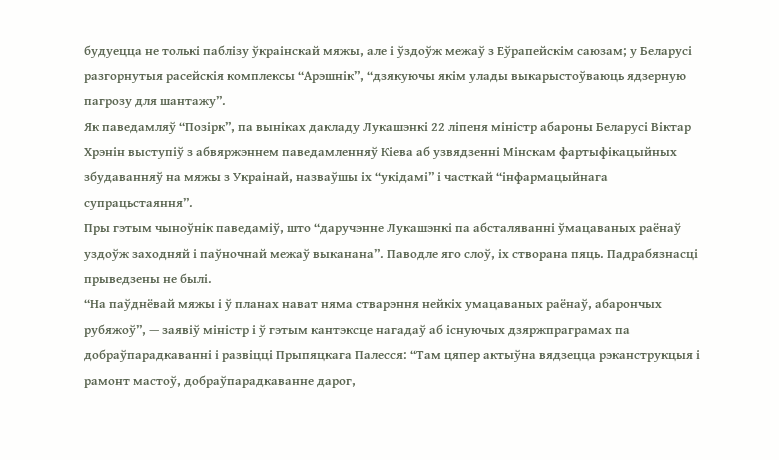будуецца не толькі паблізу ўкраінскай мяжы, але і ўздоўж межаў з Еўрапейскім саюзам; у Беларусі разгорнутыя расейскія комплексы “Арэшнік”, “дзякуючы якім улады выкарыстоўваюць ядзерную пагрозу для шантажу”.
Як паведамляў “Позірк”, па выніках дакладу Лукашэнкі 22 ліпеня міністр абароны Беларусі Віктар Хрэнін выступіў з абвяржэннем паведамленняў Кіева аб узвядзенні Мінскам фартыфікацыйных збудаванняў на мяжы з Украінай, назваўшы іх “укідамі” і часткай “інфармацыйнага супрацьстаяння”.
Пры гэтым чыноўнік паведаміў, што “даручэнне Лукашэнкі па абсталяванні ўмацаваных раёнаў уздоўж заходняй і паўночнай межаў выканана”. Паводле яго слоў, іх створана пяць. Падрабязнасці прыведзены не былі.
“На паўднёвай мяжы і ў планах нават няма стварэння нейкіх умацаваных раёнаў, абарончых рубяжоў”, — заявіў міністр і ў гэтым кантэксце нагадаў аб існуючых дзяржпраграмах па добраўпарадкаванні і развіцці Прыпяцкага Палесся: “Там цяпер актыўна вядзецца рэканструкцыя і рамонт мастоў, добраўпарадкаванне дарог,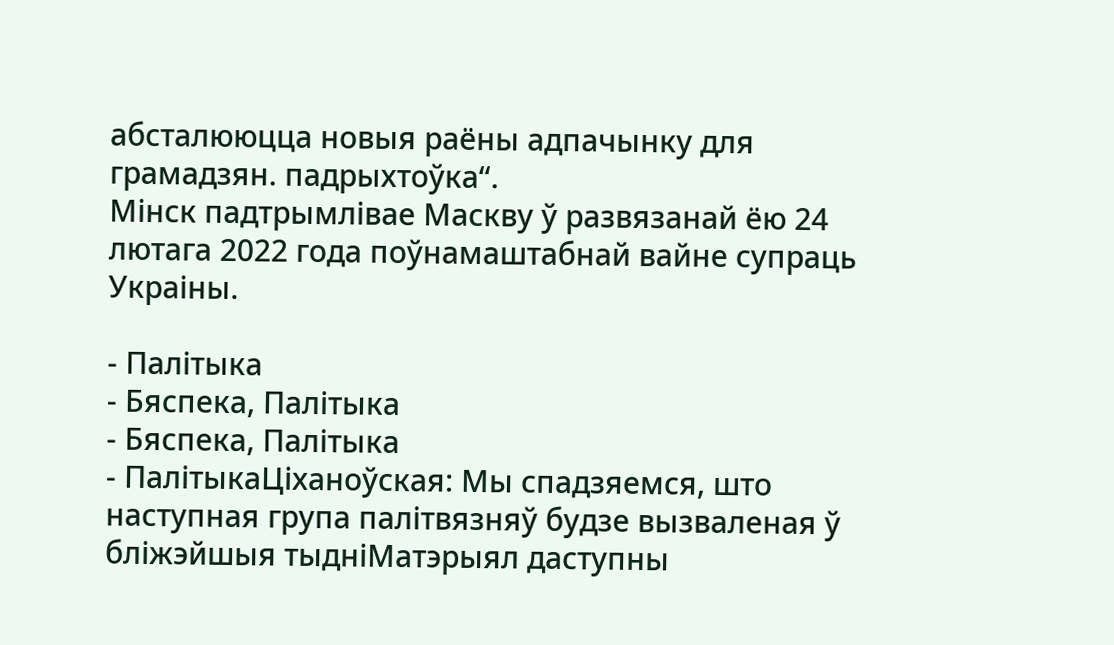абсталююцца новыя раёны адпачынку для грамадзян. падрыхтоўка“.
Мінск падтрымлівае Маскву ў развязанай ёю 24 лютага 2022 года поўнамаштабнай вайне супраць Украіны.

- Палітыка
- Бяспека, Палітыка
- Бяспека, Палітыка
- ПалітыкаЦіханоўская: Мы спадзяемся, што наступная група палітвязняў будзе вызваленая ў бліжэйшыя тыдніМатэрыял даступны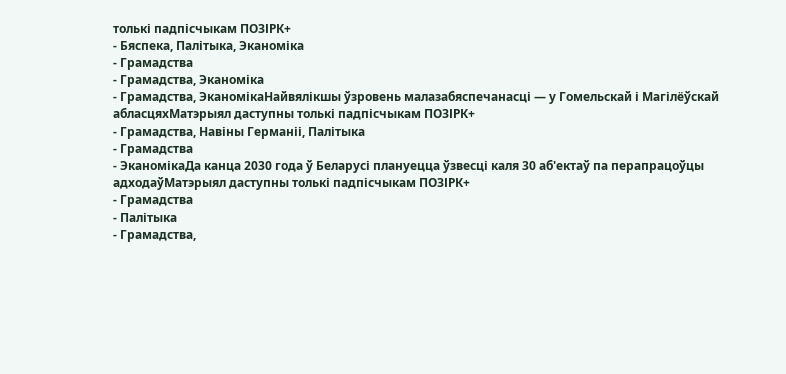толькі падпісчыкам ПОЗІРК+
- Бяспека, Палітыка, Эканоміка
- Грамадства
- Грамадства, Эканоміка
- Грамадства, ЭканомікаНайвялікшы ўзровень малазабяспечанасці — у Гомельскай і Магілёўскай абласцяхМатэрыял даступны толькі падпісчыкам ПОЗІРК+
- Грамадства, Навіны Германіі, Палітыка
- Грамадства
- ЭканомікаДа канца 2030 года ў Беларусі плануецца ўзвесці каля 30 аб'ектаў па перапрацоўцы адходаўМатэрыял даступны толькі падпісчыкам ПОЗІРК+
- Грамадства
- Палітыка
- Грамадства,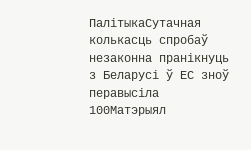ПалітыкаСутачная колькасць спробаў незаконна пранікнуць з Беларусі ў ЕС зноў перавысіла 100Матэрыял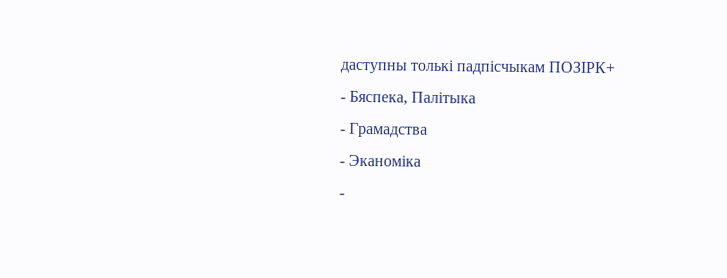даступны толькі падпісчыкам ПОЗІРК+
- Бяспека, Палітыка
- Грамадства
- Эканоміка
-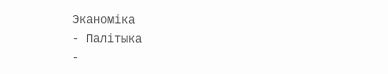Эканоміка
- Палітыка
-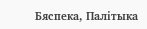Бяспека, Палітыка